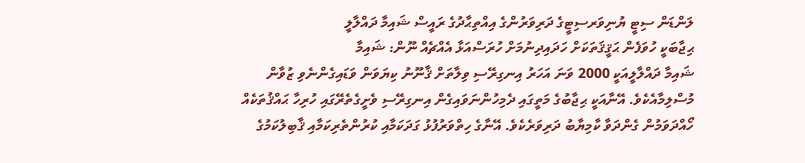ލަންޑަން ސިޓީ ޔުނިވަރސިޓީގެ ދަރިވަރުންގެ އިއްތިޙާދުގެ ރައީސް ޝައިމާ ދައްލާލީ
ޙިޖާބަކީ ހުވަފެން ޙަޤީޤަތަކަށް ހަދައިދިނުމަށް ހުރަސްއަޅާ އެއްޗެއް ނޫން: ޝައިމާ
ޝައިމާ ދައްލާލީއަކީ 2000 ވަނަ އަހަރު އިނގިރޭސި ވިލާތަށް ޤާނޫނު ކިޔަވަން ވަޑައިގެންނެވި ޒުވާން މުސްލިމާއެކެވެ. އޭނާއަކީ ޙިޖާބުގެ މަތީގައި ދެމިހުންނަވައިގެން އިނގިރޭސި ވެށީގެތެރޭގައި ހުރިހާ ޙައްޤުތަކެއް ހޯއްދަވަމުން ގެންދަވާ ކާމިޔާބު ދަރިވަރެކެވެ. އޭނާގެ ހިތްވަރުފުޅު ގަދަކަމާއި ކުރުންތެރިކަމާއި ޤާބިލުކަމުގެ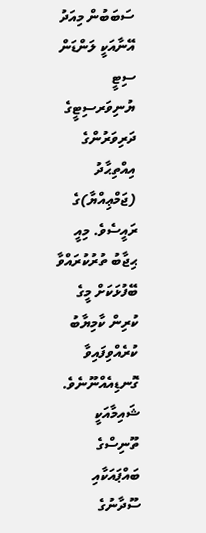ސަބަބުން މިއަދު އޭނާއަކީ ލަންޑަން ސިޓީ ޔުނިވަރސިޓީގެ ދަރިވަރުންގެ އިއްތިޙާދު (ޖަމްޢިއްޔާ)ގެ ރައީސެވެ. މިއީ ޙިޖާބު ތުރުކުރައްވާ ބޭފުޅަކަށް މީގެ ކުރިން ކާމިޔާބު ކުރެއްވިފައިވާ ގޮނޑިއެއްނޫނެވެ.
ޝައިމާއަކީ ތޫނިސްގެ ބައްޕައަކާއި ސޫދާނުގެ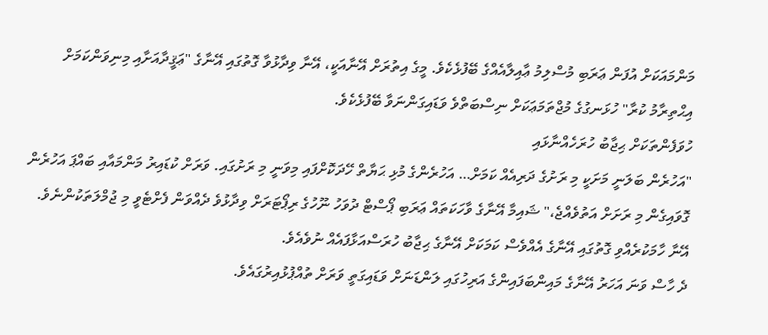މަންމައަކަށް އުފަން ޢަރަބި މުސްލިމު ޢާއިލާއެއްގެ ބޭފުޅެކެވެ. މީގެ އިތުރަށް އޭނާއަކީ، އޭނާ ވިދާޅުވާ ގޮތުގައި އޭނާގެ "ޢަޤީދާއަށާއި މިނިވަންކަމަށް އިޙްތިރާމު ކުރާ" ހުޅަނގުގެ މުޖްތަމަޢަކަށް ނިސްބަތްވެ ވަޑައިގަންނަވާ ބޭފުޅެކެވެ.
ހުވަފެންތަކަށް ޙިޖާބު ހުރަހެއްނާޅައި
"އަހުރެން ބަލަނީ މަށަކީ މި ރަށުގެ ދަރިއެއް ކަމަށް… އަހުރެންގެ މުޅި ޙަޔާތް ހޭދަކޮށްފައި މިވަނީ މި ރަށުގައި. ވަރަށް ކުޑައިރު މަންމައާއި ބައްޕަ އަހުރެން ގޮވައިގެން މި ރަށަށް އަތުވެއްޖެ،" ޝައިމާ އޭނާގެ ވާހަކަތައް ޢަރަބި ޕޯސްޓް ދުވަހު ނޫހުގެ ރިޕޯޓަރަށް ވިދާޅުވެ ދެއްވަން ފެށްޓެވީ މި ޖުމްލަތަކުންނެވެ. އޭނާ ހާމަކުރެއްވި ގޮތުގައި އޭނާގެ އެއްވެސް ކަމަކަށް އޭނާގެ ޙިޖާބު ހުރަސްއަޅާފައެއް ނުވެއެވެ.
ދެ ހާސް ވަނަ އަހަރު އޭނާގެ މައިންބަފައިންގެ އަރިހުގައި ލަންޑަނަށް ވަޑައިގަތީ ވަރަށް ތުއްޕުޅުއިރުގައެވެ.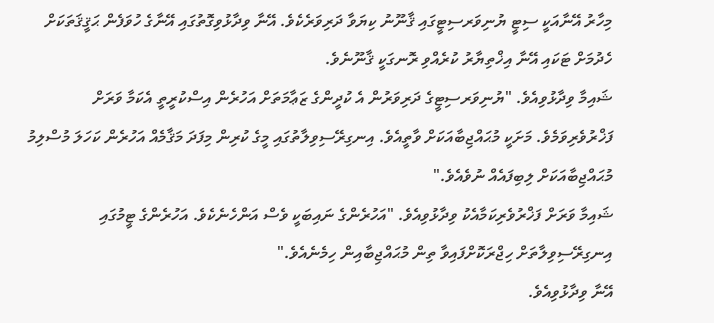މިހާރު އޭނާއަކީ ސިޓީ ޔުނިވަރސިޓީގައި ޤާނޫނު ކިޔަވާ ދަރިވަރެކެވެ. އޭނާ ވިދާޅުވިގޮތުގައި އޭނާގެ ހުވަފެން ޙަޤީޤަތަކަށް ހެދުމަށް ޓަކައި އޭނާ އިޚްތިޔާރު ކުރެއްވި ރޮނގަކީ ޤާނޫނެވެ.
ޝައިމާ ވިދާޅުވިއެވެ. "ޔުނިވަރސިޓީގެ ދަރިވަރުން އެ ކުދީންގެ ޒަޢާމަތަށް އަހުރެން އިސްކުރީތީ އެކަމާ ވަރަށް ފަޚްރުވެރިވަމެވެ. މަށަކީ މުޙައްޖިބާއަކަށް ވާތީއެވެ. އިނގިރޭސިވިލާތުގައި މީގެ ކުރިން މިފަދަ މަޤާމެއް އަހުރެން ކަހަލަ މުސްލިމު މުޙައްޖިބާއަކަށް ލިބިފައެއް ނުވެއެވެ."
ޝައިމާ ވަރަށް ފަޚްރުވެރިކަމާއެކު ވިދާޅުވިއެވެ. "އަހުރެންގެ ނައިބަކީ ވެސް އަންހެނެކެވެ. އަހުރެންގެ ޓީމުގައި އިނގިރޭސިވިލާތަށް ހިޖްރަކޮށްފައިވާ ތިން މުޙައްޖިބާއިން ހިމެނެއެވެ."
އޭނާ ވިދާޅުވިއެވެ.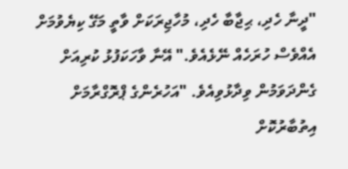"ދީނާ ހެދި، ޙިޖާބާ ހެދި، މުހާޖިރަކަށް ވާތީ މަގޭ ކިޔެވުމަށް އެއްވެސް ހުރަހެއް ނޭޅެއެވެ." އޭނާ ވާހަކަފުޅު ކުރިއަށް ގެންދަވަމުން ވިދާޅުވިއެވެ. "އަހުރެންގެ ޕްރޮގްރާމަށް އިތުބާރުކޮށް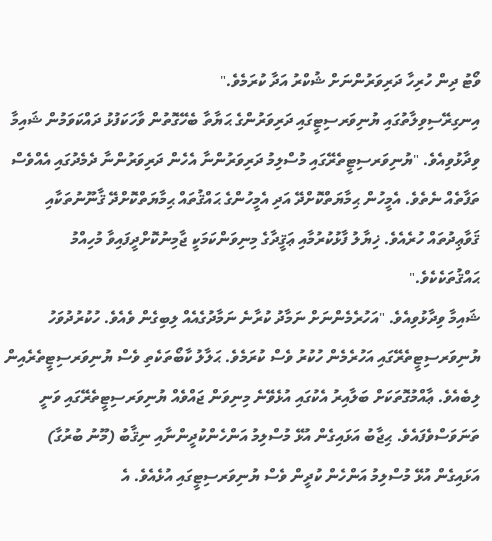ވޯޓު ދިން ހުރިހާ ދަރިވަރުންނަށް ޝުކްރު އަދާ ކުރަމެވެ."
އިނގިރޭސިވިލާތުގައި ޔުނިވަރސިޓީގައި ދަރިވަރުންގެ ޙަޔާތާ ބެހޭގޮތުން ވާހަކަފުޅު ދައްކަވަމުން ޝައިމާ ވިދާޅުވިއެވެ. "ޔުނިވަރސިޓީތެރޭގައި މުސްލިމު ދަރިވަރުންނާ އެހެން ދަރިވަރުންނާ ދެމެދުގައި އެއްވެސް ތަފާތެއް ނެތެވެ. އެމީހުން ޙިމާޔަތްކޮށްދޭ އަދި އެމީހުންގެ ޙައްޤުތައް ޙިމާޔަތްކޮށްދޭ ޤާނޫނުތަކާއި ޤަވާޢިދުތައް ހުރެއެވެ. ޚިޔާލު ފާޅުކުރުމާއި ޢަޤީދާގެ މިނިވަންކަމަކީ ޖާމިނުކޮށްދީފައިވާ މުހިއްމު ޙައްޤުތަކެކެވެ."
ޝައިމާ ވިދާޅުވިއެވެ. "އަހުރެމެންނަށް ނަމާދު ކުރާނެ ނަމާދުގެއެއް ލިބިގެން ވެއެވެ. ހުކުރުދުވަހު ޔުނިވަރސިޓީތެރޭގައި އަހުރެމެން ހުކުރު ވެސް ކުރަމެވެ. ޙަލާލު ކާބޯތަކެތި ވެސް ޔުނިވަރސިޓީތެރެއިން ލިބެއެވެ. ޢާއްމުގޮތަކަށް ބަލާއިރު އެކުގައި އުޅެވޭނެ މިނިވަން ޖައްވެއް ޔުނިވަރސިޓީތެރޭގައި ވަނީ ތަނަވަސްވެފައެވެ. ޙިޖާބު އަޅައިގެން އުޅޭ މުސްލިމު އަންހެންކުދީންނާއި ނިޤާބު (މޫނު ބުރުގާ) އަޅައިގެން އުޅޭ މުސްލިމު އަންހެން ކުދީން ވެސް ޔުނިވަރސިޓީގައި އުޅެއެވެ. އެ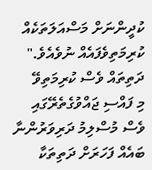ކުދީންނަށް މަސްއަލަތަކެއް ކުރިމަތިވެފައެއް ނުވެއެވެ."
ދަތިތައް ވެސް ކުރިމަތިވޭ
މި ފައްސި ޖައްވުގެތެރޭގައި ވެސް މުސްލިމު ދަރިވަރުންނާ ބައެއް ފަހަރަށް ދަތިތަކާ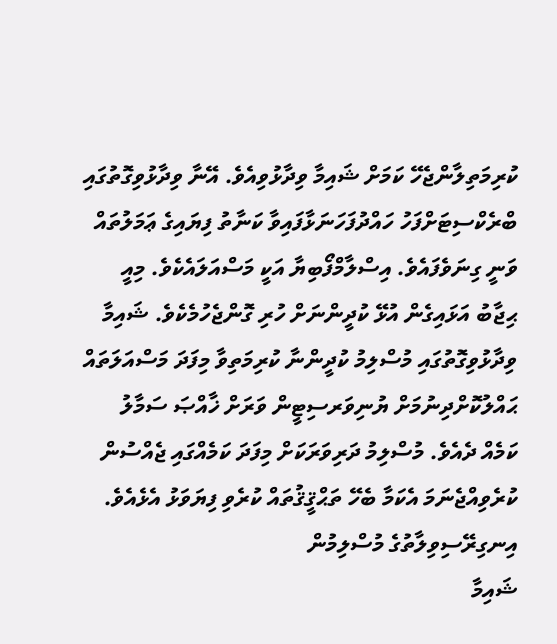ކުރިމަތިލާންޖެހޭ ކަމަށް ޝައިމާ ވިދާޅުވިއެވެ. އޭނާ ވިދާޅުވިގޮތުގައި ބްރެކްސިޓަށްފަހު ހައްދުފަހަނަޅާފައިވާ ކަނާތު ފިޔައިގެ ޢަމަލުތައް ވަނީ ގިނަވެފައެވެ. އިސްލާމްފޯބިޔާ އަކީ މަސްއަލައެކެވެ. މިއީ ޙިޖާބު އަޅައިގެން އުޅޭ ކުދީންނަށް ހުރި ގޮންޖެހުމެކެވެ. ޝައިމާ ވިދާޅުވިގޮތުގައި މުސްލިމު ކުދީންނާ ކުރިމަތިވާ މިފަދަ މަސްއަލަތައް ޙައްލުކޮށްދިނުމަށް ޔުނިވަރސިޓީން ވަރަށް ޚާއްޞަ ސަމާލު ކަމެއް ދެއެވެ. މުސްލިމު ދަރިވަރަކަށް މިފަދަ ކަމެއްގައި ޖެއްސުން ކުރެވިއްޖެނަމަ އެކަމާ ބެހޭ ތަޙްޤީޤުތައް ކުރެވި ފިޔަވަޅު އެޅެއެވެ.
އިނގިރޭސިވިލާތުގެ މުސްލިމުން
ޝައިމާ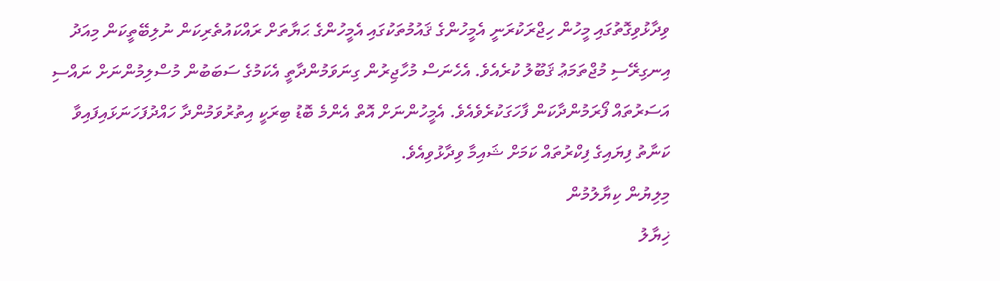ވިދާޅުވިގޮތުގައި މީހުން ހިޖްރަކުރަނީ އެމީހުންގެ ޤައުމުތަކުގައި އެމީހުންގެ ޙަޔާތަށް ރައްކައުތެރިކަން ނުލިބޭތީކަން މިއަދު އިނގިރޭސި މުޖްތަމަޢު ޤަބޫލު ކުރެއެވެ. އެހެނަސް މުހާޖިރުން ގިނަވަމުންދާތީ އެކަމުގެ ސަބަބުން މުސްލިމުންނަށް ނައްސި އަސަރުތައް ފޯރަމުންދާކަން ފާހަގަކުރެވެއެވެ. އެމީހުންނަށް އޮތް އެންމެ ބޮޑު ބިރަކީ އިތުރުވަމުންދާ ހައްދުފަހަނަޅައިފައިވާ ކަނާތު ފިޔައިގެ ފިކްރުތައް ކަމަށް ޝައިމާ ވިދާޅުވިއެވެ.
މިލިޔުން ކިޔާލުމުން
ޚިޔާލު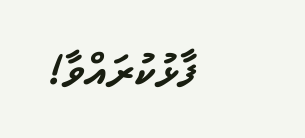ފާޅުކުރައްވާ!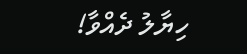ހިޔާލު ދެއްވާ!